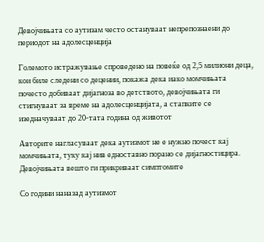Девојчињата со аутизам често остануваат непрепознаени до периодот на адолесценција

Големото истражување спроведено на повеќе од 2,5 милиони деца, кои биле следени со децении, покажа дека иако момчињата почесто добиваат дијагноза во детството, девојчињата ги стигнуваат за време на адолесценцијата, а стапките се изедначуваат до 20-тата година од животот

Авторите нагласуваат дека аутизмот не е нужно почест кај момчињата, туку кај нив едноставно порано се дијагностицира. Девојчињата вешто ги прикриваат симптомите

Со години наназад аутизмот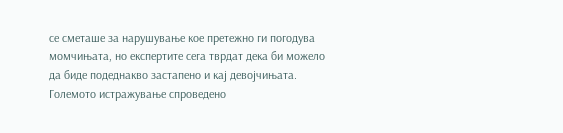се сметаше за нарушување кое претежно ги погодува момчињата, но експертите сега тврдат дека би можело да биде подеднакво застапено и кај девојчињата. Големото истражување спроведено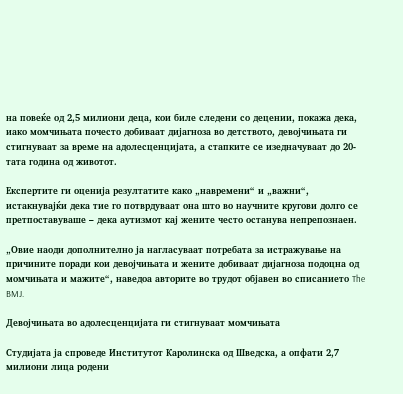на повеќе од 2,5 милиони деца, кои биле следени со децении, покажа дека, иако момчињата почесто добиваат дијагноза во детството, девојчињата ги стигнуваат за време на адолесценцијата, а стапките се изедначуваат до 20-тата година од животот.

Експертите ги оценија резултатите како „навремени“ и „важни“, истакнувајќи дека тие го потврдуваат она што во научните кругови долго се претпоставуваше – дека аутизмот кај жените често останува непрепознаен.

„Овие наоди дополнително ја нагласуваат потребата за истражување на причините поради кои девојчињата и жените добиваат дијагноза подоцна од момчињата и мажите“, наведоа авторите во трудот објавен во списанието The BMJ.

Девојчињата во адолесценцијата ги стигнуваат момчињата

Студијата ја спроведе Институтот Каролинска од Шведска, а опфати 2,7 милиони лица родени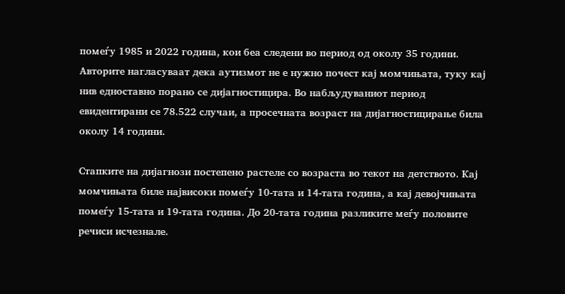помеѓу 1985 и 2022 година, кои беа следени во период од околу 35 години. Авторите нагласуваат дека аутизмот не е нужно почест кај момчињата, туку кај нив едноставно порано се дијагностицира. Во набљудуваниот период евидентирани се 78.522 случаи, а просечната возраст на дијагностицирање била околу 14 години.

Стапките на дијагнози постепено растеле со возраста во текот на детството. Кај момчињата биле највисоки помеѓу 10-тата и 14-тата година, а кај девојчињата помеѓу 15-тата и 19-тата година. До 20-тата година разликите меѓу половите речиси исчезнале.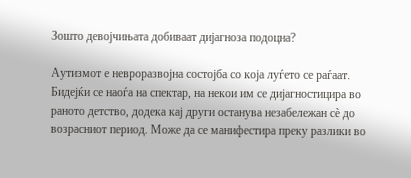Зошто девојчињата добиваат дијагноза подоцна?

Аутизмот е невроразвојна состојба со која луѓето се раѓаат. Бидејќи се наоѓа на спектар, на некои им се дијагностицира во раното детство, додека кај други останува незабележан сè до возрасниот период. Може да се манифестира преку разлики во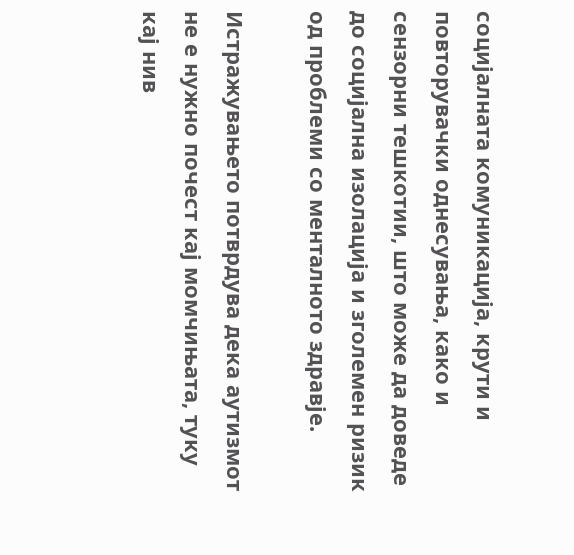социјалната комуникација, крути и повторувачки однесувања, како и сензорни тешкотии, што може да доведе до социјална изолација и зголемен ризик од проблеми со менталното здравје.

Истражувањето потврдува дека аутизмот не е нужно почест кај момчињата, туку кај нив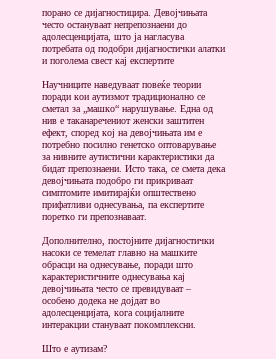порано се дијагностицира. Девојчињата често остануваат непрепознаени до адолесценцијата, што ја нагласува потребата од подобри дијагностички алатки и поголема свест кај експертите

Научниците наведуваат повеќе теории поради кои аутизмот традиционално се сметал за „машко“ нарушување. Една од нив е таканаречениот женски заштитен ефект, според кој на девојчињата им е потребно посилно генетско оптоварување за нивните аутистични карактеристики да бидат препознаени. Исто така, се смета дека девојчињата подобро ги прикриваат симптомите имитирајќи општествено прифатливи однесувања, па експертите поретко ги препознаваат.

Дополнително, постојните дијагностички насоки се темелат главно на машките обрасци на однесување, поради што карактеристичните однесувања кај девојчињата често се превидуваат – особено додека не дојдат во адолесценцијата, кога социјалните интеракции стануваат покомплексни.

Што е аутизам?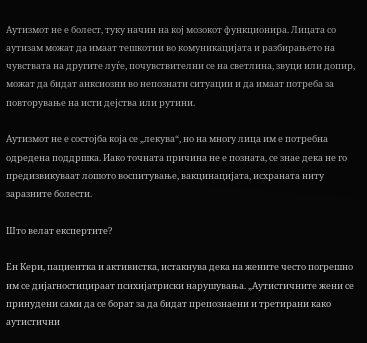Аутизмот не е болест, туку начин на кој мозокот функционира. Лицата со аутизам можат да имаат тешкотии во комуникацијата и разбирањето на чувствата на другите луѓе, почувствителни се на светлина, звуци или допир, можат да бидат анксиозни во непознати ситуации и да имаат потреба за повторување на исти дејства или рутини.

Аутизмот не е состојба која се „лекува“, но на многу лица им е потребна одредена поддршка. Иако точната причина не е позната, се знае дека не го предизвикуваат лошото воспитување, вакцинацијата, исхраната ниту заразните болести.

Што велат експертите?

Ен Кери, пациентка и активистка, истакнува дека на жените често погрешно им се дијагностицираат психијатриски нарушувања. „Аутистичните жени се принудени сами да се борат за да бидат препознаени и третирани како аутистични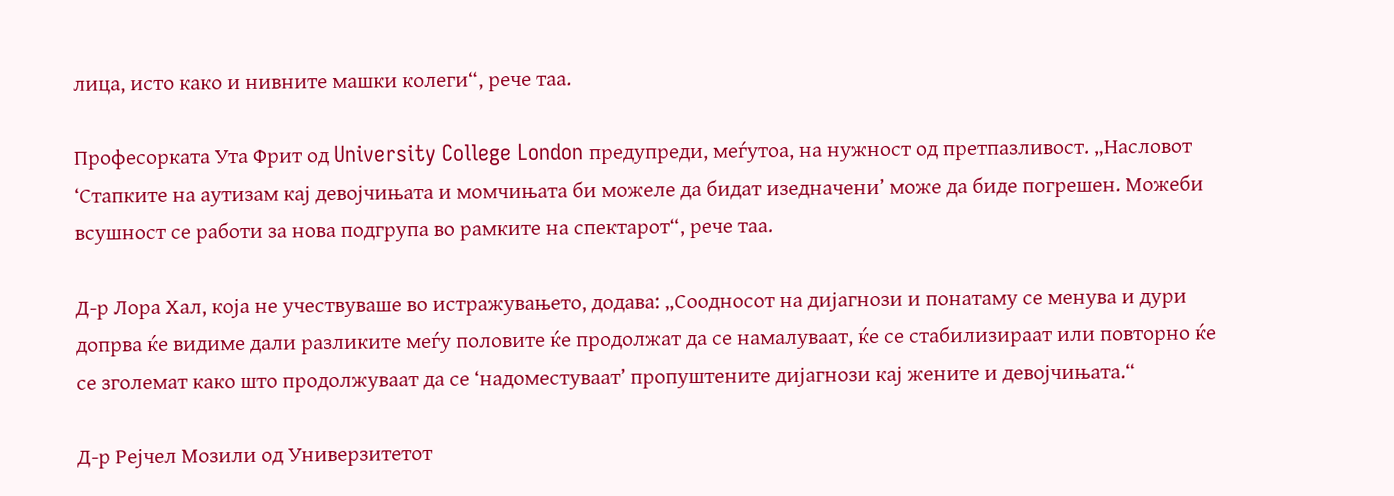лица, исто како и нивните машки колеги“, рече таа.

Професорката Ута Фрит од University College London предупреди, меѓутоа, на нужност од претпазливост. „Насловот ‘Стапките на аутизам кај девојчињата и момчињата би можеле да бидат изедначени’ може да биде погрешен. Можеби всушност се работи за нова подгрупа во рамките на спектарот“, рече таа.

Д-р Лора Хал, која не учествуваше во истражувањето, додава: „Соодносот на дијагнози и понатаму се менува и дури допрва ќе видиме дали разликите меѓу половите ќе продолжат да се намалуваат, ќе се стабилизираат или повторно ќе се зголемат како што продолжуваат да се ‘надоместуваат’ пропуштените дијагнози кај жените и девојчињата.“

Д-р Рејчел Мозили од Универзитетот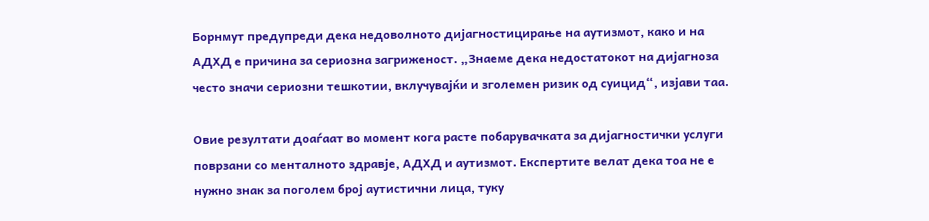Борнмут предупреди дека недоволното дијагностицирање на аутизмот, како и на АДХД е причина за сериозна загриженост. „Знаеме дека недостатокот на дијагноза често значи сериозни тешкотии, вклучувајќи и зголемен ризик од суицид“, изјави таа.

Овие резултати доаѓаат во момент кога расте побарувачката за дијагностички услуги поврзани со менталното здравје, АДХД и аутизмот. Експертите велат дека тоа не е нужно знак за поголем број аутистични лица, туку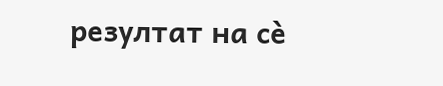резултат на сè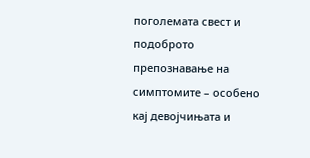поголемата свест и подоброто препознавање на симптомите – особено кај девојчињата и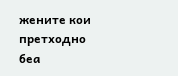жените кои претходно беа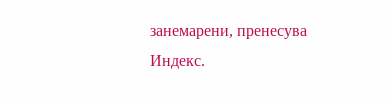занемарени, пренесува Индекс.